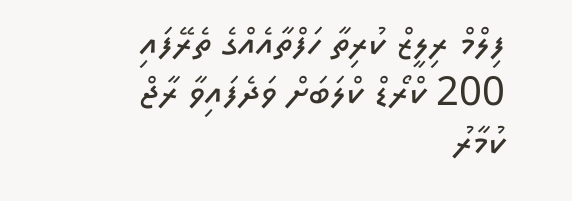ފިލްމް ރިލީޒް ކުރިތާ ހަފްތާއެއްގެ ތެރޭފައި 200 ކްރޯޑް ކްލަބަށް ވަދެފައިވާ ރާޖް ކުމާރު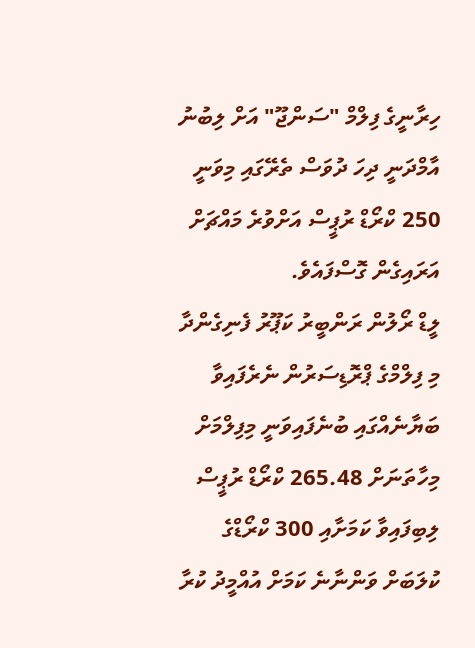ހިރާނީގެ ފިލްމް "ސަންޖޫ" އަށް ލިބުނު އާމްދަނީ ދިހަ ދުވަސް ތެރޭގައި މިވަނީ 250 ކްރޯޑް ރުޕީސް އަށްވުރެ މައްޗަށް އަރައިގެން ގޮސްފައެވެ.
ލީޑް ރޯލުން ރަންބީރު ކަޕޫރު ފެނިގެންދާ މި ފިލްމްގެ ޕްރޮޑިސަރުން ނެރެފައިވާ ބަޔާނެއްގައި ބުނެފައިވަނީ މިފިލްމަށް މިހާތަނަށް 265.48 ކްރޯޑް ރުޕީސް ލިބިފައިވާ ކަމަށާއި 300 ކްރޯޑްގެ ކުލަބަށް ވަންނާނެ ކަމަށް އުއްމީދު ކުރާ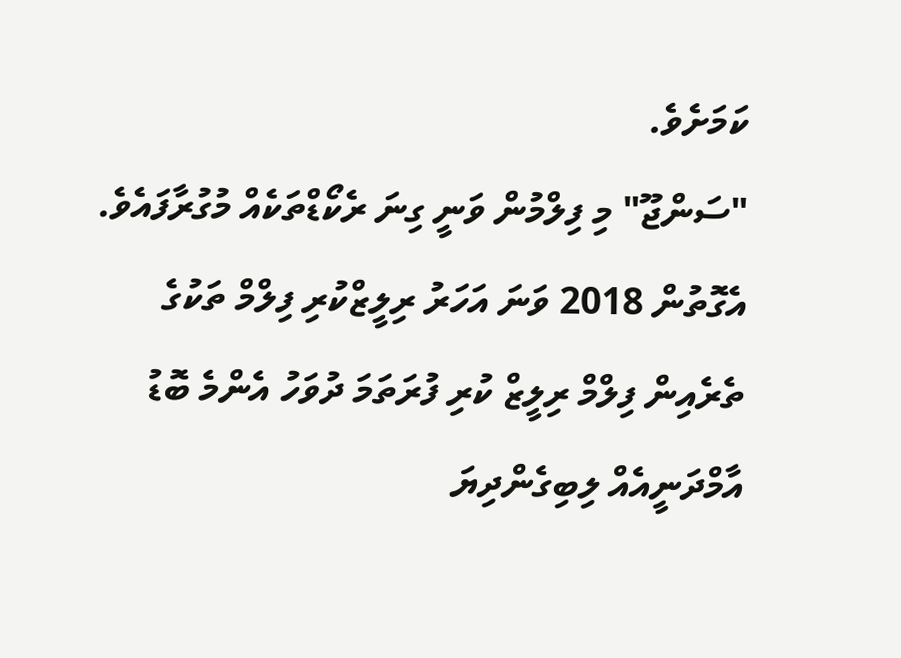ކަމަށެވެ.
"ސަންޖޫ" މި ފިލްމުން ވަނީ ގިނަ ރެކޯޑްތަކެއް މުގުރާފައެވެ. އެގޮތުން 2018 ވަނަ އަހަރު ރިލީޒްކުރި ފިލްމް ތަކުގެ ތެރެއިން ފިލްމް ރިލީޒް ކުރި ފުރަތަމަ ދުވަހު އެންމެ ބޮޑު އާމްދަނީއެއް ލިބިގެންދިޔަ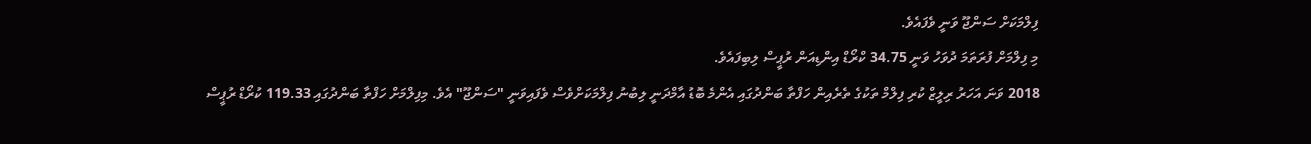ފިލްމަކަށް ސަންޖޫ ވަނީ ވެފައެވެ.
މި ފިލްމަށް ފުރަތަމަ ދުވަހު ވަނީ 34.75 ކްރޯޑް އިންޑިއަން ރުޕީސް ލިބިފައެވެ.
2018 ވަނަ އަހަރު ރިލީޒް ކުރި ފިލްމް ތަކުގެ ތެރެއިން ހަފްތާ ބަންދުގައި އެންމެ ބޮޑު އާމްދަނީ ލިބުނު ފިލްމަކަށްވެސް ވެފައިވަނީ "ސަންޖޫ" އެވެ. މިފިލްމަށް ހަފްތާ ބަންދުގައި 119.33 ކުރޯޑް ރުޕީސް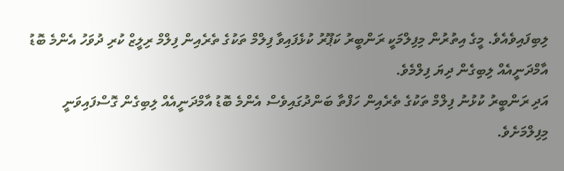ލިބިފައިވެއެވެ. މީގެ އިތުރުން މިފިލްމަކީ ރަންބީރު ކަޕޫރު ކުޅެފައިވާ ފިލްމް ތަކުގެ ތެރެއިން ފިލްމް ރިލީޒް ކުރި ދުވަހު އެންމެ ބޮޑު އާމްދަނީއެއް ލިބިގެން ދިޔަ ފިލްމެވެ.
އަދި ރަންބީރު ކުޅުނު ފިލްމް ތަކުގެ ތެރެއިން ހަފްތާ ބަންދުގައިވެސް އެންމެ ބޮޑު އާމްދަނީއެއް ލިބިގެން ގޮސްފައިވަނީ މިފިލްމަށެވެ.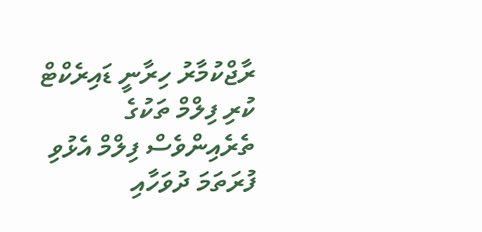ރާޖްކުމާރު ހިރާނީ ޑައިރެކްޓް ކުރި ފިލްމް ތަކުގެ ތެރެއިންވެސް ފިލްމް އެޅުވި ފުރަތަމަ ދުވަހާއި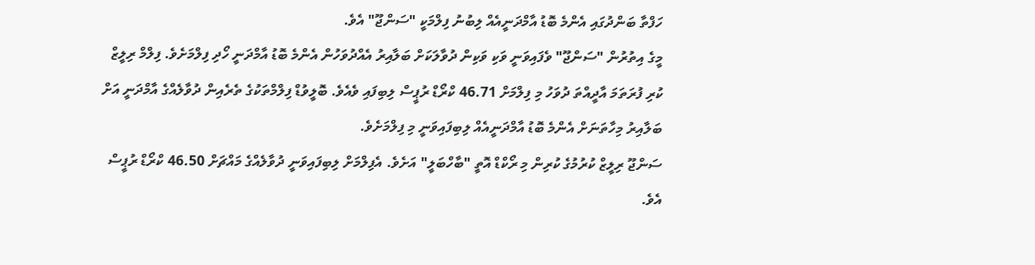ހަފްތާ ބަންދުގައި އެންމެ ބޮޑު އާމްދަނީއެއް ލިބުނު ފިލްމަކީ "ސަންޖޫ" އެވެ.
މީގެ އިތުރުން "ސަންޖޫ" ވެފައިވަނީ ވަކި ވަކިން ދުވާލަކަށް ބަލާއިރު އެއްދުވަހުން އެންމެ ބޮޑު އާމްދަނީ ހޯދި ފިލްމަށެވެ. ފިލްމް ރިލީޒް ކުރި ފުރަތަމަ އާދީއްތަ ދުވަހު މި ފިލްމަށް 46.71 ކްރޯޑް ރުޕީސް ލިބިފައި ވެއެވެ. ބޮލީވުޑް ފިލްމްތަކުގެ ތެރެއިން ދުވާލެއްގެ އާމްދަނީ އަށް ބަލާއިރު މިހާތަނަށް އެންމެ ބޮޑު އާމްދަނީއެއް ލިބިފައިވަނީ މި ފިލްމަށެވެ.
ސަންޖޫ ރިލީޒް ކުރުމުގެ ކުރިން މި ރޯކްޑް އޮތީ "ބާހްބަލީ" އަށެވެ. އެފިލްމަށް ލިބިފައިވަނީ ދުވާލެއްގެ މައްޗަށް 46.50 ކްރޯޑް ރުޕީސް އެވެ.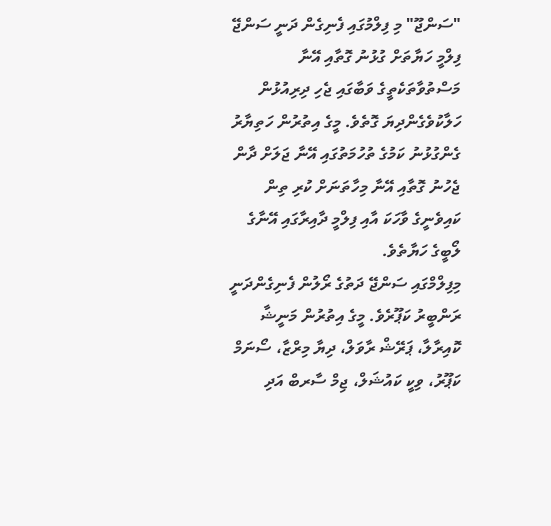"ސަންޖޫ" މި ފިލްމުގައި ފެނިގެން ދަނީ ސަންޖޭ ފިލްމީ ހަޔާތަށް ގުޅުނު ގޮތާއި އޭނާ މަސްތުވާތަކެތީގެ ވަބާގައި ޖެހި ދިރިއުޅުން ހަލާކުވެގެންދިޔަ ގޮތެވެ. މީގެ އިތުރުން ހަތިޔާރު ގެންގުޅުނު ކަމުގެ ތުހުމަތުގައި އޭނާ ޖަލަށް ދާން ޖެހުނު ގޮތާއި އޭނާ މިހާތަނަށް ކުރި ތިން ކައިވެނީގެ ވާހަކަ އާއި ފިލްމީ ދާއިރާގައި އޭނާގެ ލޯބީގެ ހަޔާތެވެ.
މިފިލްމްގައި ސަންޖޭ ދަތުގެ ރޯލުން ފެނިގެންދަނީ ރަންބީރު ކަޕޫރެވެ. މީގެ އިތުރުން މަނީޝާ ކޮއިރާލާ، ޕަރޭޝް ރާވަލް، ދިޔާ މިރްޒާ، ސޯނަމް ކަޕޫރު، ވިކީ ކައުޝަލް، ޖިމް ސާރބް އަދި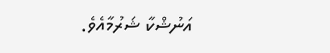އަނުޝްކާ ޝަރުމާއެވެ.